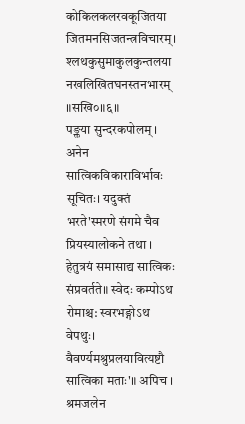कोकिलकलरवकूजितया जितमनसिजतन्त्रविचारम्।
श्लथकुसुमाकुलकुन्तलया नखलिखितघनस्तनभारम् ॥सखि०॥६॥
पङ्क्तया सुन्दरकपोलम् । अनेन सात्विकविकाराविर्भावः सूचितः। यदुक्तं भरते'स्मरणे संगमे चैव प्रियस्यालोकने तथा । हेतुत्रयं समासाद्य सात्विकः संप्रवर्तते॥ स्वेदः कम्पोऽथ रोमाश्च: स्वरभङ्गोऽथ वेपथुः। वैवर्ण्यमश्रुप्रलयावित्यष्टौ सात्विका मताः'॥ अपिच । श्रमजलेन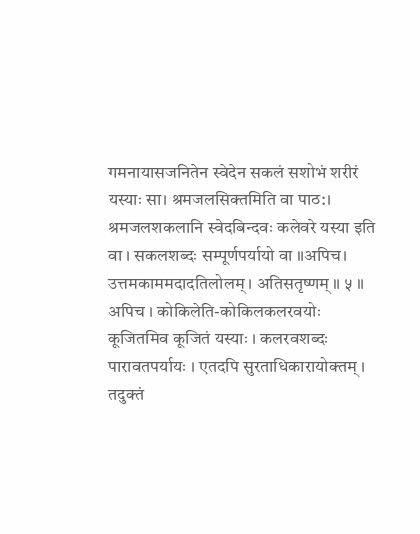गमनायासजनितेन स्वेदेन सकलं सशोभं शरीरं यस्याः सा। श्रमजलसिक्तमिति वा पाठ:। श्रमजलशकलानि स्वेदबिन्दवः कलेवरे यस्या इति वा । सकलशब्दः सम्पूर्णपर्यायो वा ॥अपिच। उत्तमकाममदादतिलोलम् । अतिसतृष्णम् ॥ ५ ॥ अपिच । कोकिलेति-कोकिलकलरवयोः कूजितमिव कूजितं यस्याः । कलरवशब्दः पारावतपर्यायः । एतदपि सुरताधिकारायोक्तम् । तदुक्तं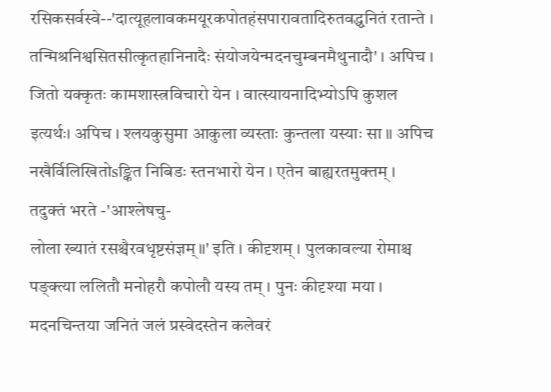रसिकसर्वस्वे--'दात्यूहलावकमयूरकपोतहंसपारावतादिरुतवद्ध्वनितं रतान्ते । तन्मिश्रनिश्वसितसीत्कृतहानिनादैः संयोजयेन्मदनचुम्बनमैथुनादौ' । अपिच । जितो यक्कृतः कामशास्त्रविचारो येन । वात्स्यायनादिभ्योऽपि कुशल इत्यर्थः। अपिच । श्लयकुसुमा आकुला व्यस्ताः कुन्तला यस्याः सा ॥ अपिच नखैर्विलिखितोsङ्कित निबिडः स्तनभारो येन । एतेन बाह्यरतमुक्तम् । तदुक्तं भरते -'आश्लेषचु-
लोला ख्यातं रसश्चैरवधृष्टसंज्ञम्॥' इति । कीदृशम् । पुलकावल्या रोमाश्च पङ्क्त्या ललितौ मनोहरौ कपोलौ यस्य तम् । पुनः कीदृश्या मया । मदनचिन्तया जनितं जलं प्रस्वेदस्तेन कलेवरं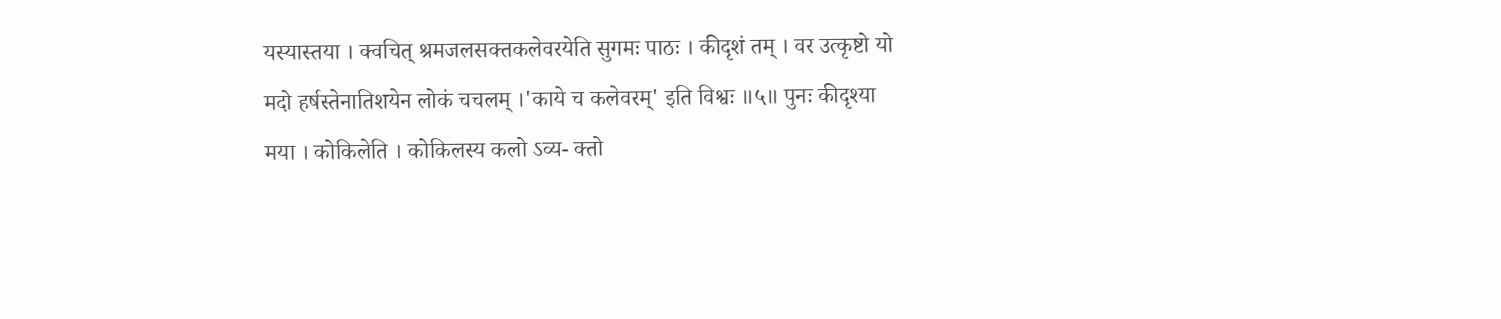यस्यास्तया । क्वचित् श्रमजलसक्तकलेवरयेति सुगमः पाठः । कीदृशं तम् । वर उत्कृष्टो यो मदो हर्षस्तेनातिशयेन लोकं चचलम् ।'काये च कलेवरम्' इति विश्वः ॥५॥ पुनः कीदृश्या मया । कोकिलेति । कोकिलस्य कलो ऽव्य- क्तो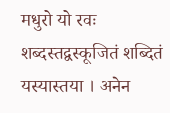मधुरो यो रवः शब्दस्तद्वस्कूजितं शब्दितं यस्यास्तया । अनेन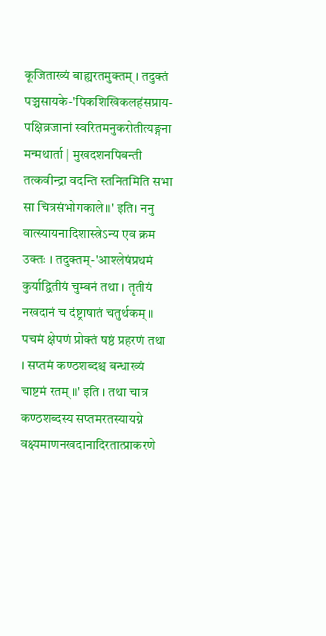कूजिताख्यं बाह्यरतमुक्तम् । तदुक्तं पञ्चसायके-'पिकशिखिकलहंसप्राय- पक्षिव्रजानां स्वरितमनुकरोतीत्यङ्गना मन्मथार्ता | मुखदशनपिबन्ती तत्कवीन्द्रा वदन्ति स्तनितमिति सभा सा चित्रसंभोगकाले॥' इति। ननु वात्स्यायनादिशास्त्रेऽन्य एव क्रम उक्तः । तदुक्तम्-'आश्लेषंप्रथमं कुर्याद्वितीयं चुम्बनं तथा । तृतीयं नखदानं च दंष्ट्राषातं चतुर्थकम् ॥ पचमं क्षेपणं प्रोक्तं षष्ठं प्रहरणं तथा । सप्तमं कण्ठशब्दश्च बन्धाख्यं चाष्टमं रतम् ॥' इति । तथा चात्र कण्ठशब्दस्य सप्तमरतस्यायग्ने वक्ष्यमाणनखदानादिरतात्प्राकरणे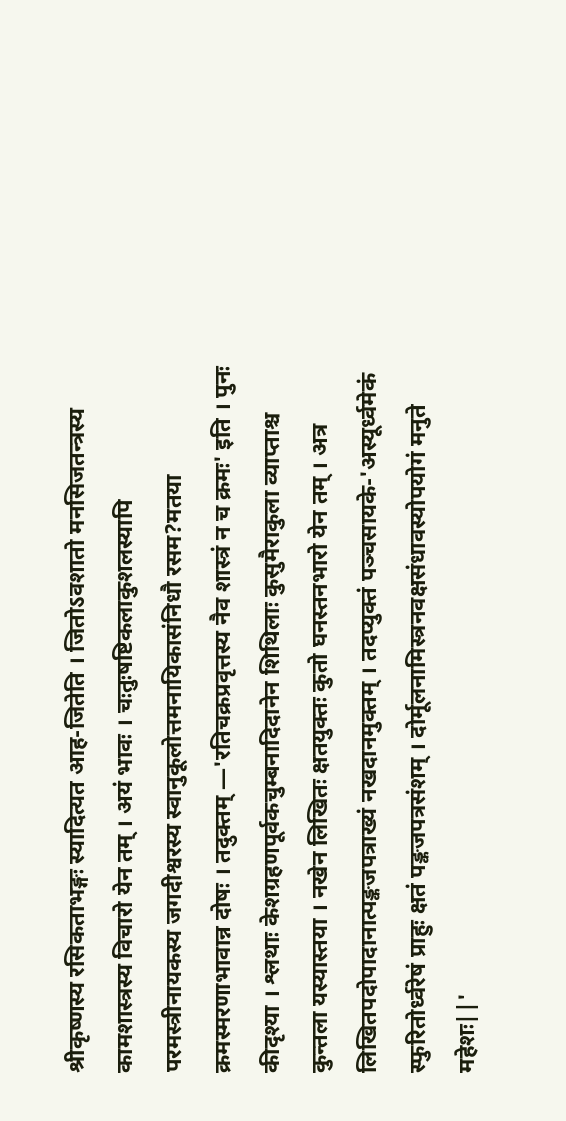श्रीकृष्णस्य रसिकताभङ्गः स्यादित्यत आह-जितेति । जितोऽवशातो मनसिजतन्त्रस्य कामशास्त्रस्य विचारो येन तम् । अयं भावः । चःतुःषष्टिकलाकुशलस्यापि परमस्त्रीनायकस्य जगदीश्वरस्य स्वानुकूलोत्तमनायिकासंनिधौ रसम?मतया क्रमस्मरणाभावान्न दोषः । तदुक्तम् —'रतिचक्रप्रवृत्तस्य नैव शास्त्रं न च क्रमः' इति । पुनः कीदृश्या । श्लथाः केशग्रहणपूर्वकचुम्बनादिदानेन शिथिलाः कुसुमैराकुला व्याप्ताश्च कुन्तला यस्यास्तया । नखेन लिखितः क्षतयुक्तः कुतो घनस्तनभारो येन तम् । अत्र लिखितपदोपादानात्पङ्कजपत्राख्यं नखदानमुक्तम् । तदप्युक्तं पञ्चसायके-'अस्यूर्ध्वमेकं स्फुरितोर्ध्वरेषं प्राहुः क्षतं पङ्कजपत्रसंशम् । दोर्मूलनामिस्त्रनवक्षसंधावस्योपयोगं मनुते महेशः||'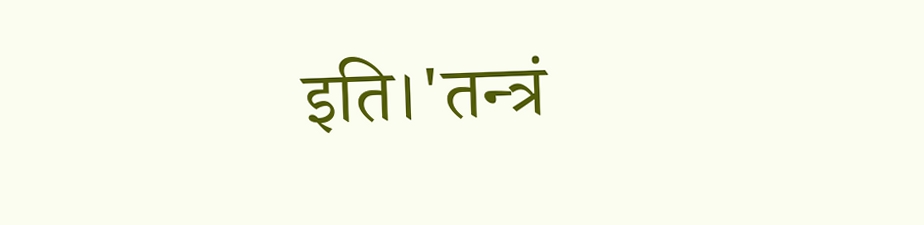इति।'तन्त्रं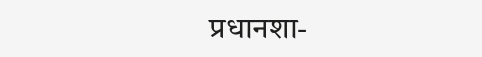प्रधानशा-